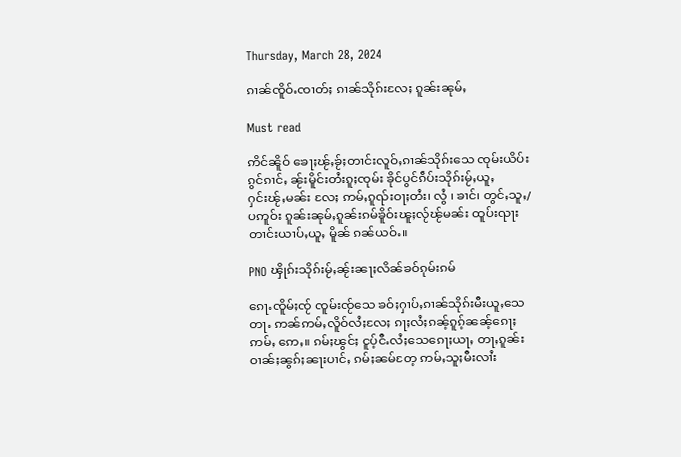Thursday, March 28, 2024

ၵၢၼ်ၸိူဝ်ႉၸၢတ်ႈ ၵၢၼ်သိုၵ်းလႄႈ ၵူၼ်းၼုမ်ႇ

Must read

ဢိင်ၼိူဝ် ၶေႃႈၽႂ်ႇၶႂ်ႈတၢင်းလူဝ်ႇၵၢၼ်သိုၵ်းသေ ၸုမ်းယိပ်းၵွင်ၵၢင်ႇ ၼႂ်းမိူင်းတႆးၵူႈၸုမ်း ၶိုင်ပွင်ၵဵပ်းသိုၵ်းမႂ်ႇယူႇ ႁင်းၽႂ်ႇမၼ်း လႄႈ ဢမ်ႇၵူၺ်းဝႃႈတႆး၊ လွႆ ၊ ၶၢင်၊ တွင်ႇသူႇ/ ပဢူဝ်း ၵူၼ်းၼုမ်ႇၵူၼ်းၵမ်ၶိူဝ်းၽူႈလႂ်ၽႂ်မၼ်း ထူပ်းၺႃးတၢင်းယၢပ်ႇယူႇ မိူၼ် ၵၼ်ယဝ်ႉ။

PNO ၾိုၵ်းသိုၵ်းမႂ်ႇၼႂ်းၼႃႈလိၼ်ၶဝ်ၵုမ်းၵမ်

ၵေႃႉၸိူမ်ႈၸႂ် ၸူမ်းၸႂ်သေ ၶဝ်ႈႁၢပ်ႇၵၢၼ်သိုၵ်းမီးယူႇသေတႃႉ ဢၼ်ဢမ်ႇလိူဝ်လႆႈလႄႈ ၵႃႈလႆႈၵၼ့်ၵူၵ့်ၼၼ့်ၵေႃႈ ဢမ်ႇ ဢေႇ။ ၵမ်ႈၽွင်ႈ ငူပ့်ငီႉလႆႈသေၵေႃႈယႃႇ တႃႇၵူၼ်းဝၢၼ်ႈၼွၵ်ႈၼႃးပၢင်ႇ ၵမ်ႈၼမ်တႄ့ ဢမ်ႇသူႈမီးလၢႆး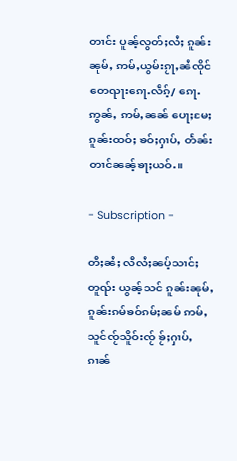တၢင်း ပူၼ့်လွတ်ႈလႆႈ ၵူၼ်းၼုမ်ႇ ဢမ်ႇယွမ်းၵႂႃႇၼႆၸိုင် တေၺႃးၵေႃႉလဵၵ့်/ ၵေႃႉဢွၼ်ႇ ဢမ်ႇၼၼ် ပေႃႈမႄႈၵူၼ်းထဝ်ႈ ၶဝ်ႈႁၢပ်ႇ တႅၼ်းတၢင်ၼၼ့်ၶႃႈယဝ်ႉ။

- Subscription -

တီႈၼႆႈ လီလႆႈၼပ့်သၢင်ႈတူၺ်း ယွၼ့်သင် ၵူၼ်းၼုမ်ႇၵူၼ်းၵမ်ၶဝ်ၵမ်ႈၼမ် ဢမ်ႇသူင်ၸႂ်သိူဝ်းၸႂ် ၶႂ်ႈႁၢပ်ႇၵၢၼ်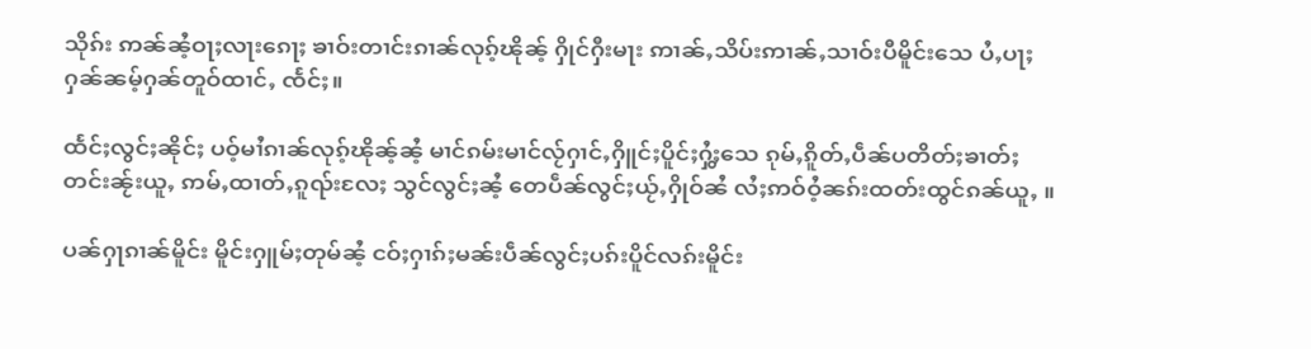သိုၵ်း ဢၼ်ၼႆ့ဝႃႈလႃးၵေႃႈ ၶၢဝ်းတၢင်းၵၢၼ်လုၵ့်ၽိုၼ့် ႁိုင်ႁီးမႃး ဢၢၼ်ႇသိပ်းဢၢၼ်ႇသၢဝ်းပီမိူင်းသေ ပႆႇပႃႈႁၼ်ၼမ့်ႁၼ်တူဝ်ထၢင်ႇ ၸႅင်ႈ။

ထႅင်ႈလွင်ႈၼိုင်ႈ ပဝ့်မၢႆၵၢၼ်လုၵ့်ၽိုၼ့်ၼႆ့ မၢင်ၵမ်းမၢင်လႂ်ႁၢင်ႇႁိူင်ႈပိူင်ႈႁွႆႈသေ ၵုမ်ႇၵိူတ်ႇပဵၼ်ပတိတ်ႈၶၢတ်ႈ တင်းၼႂ်းယူႇ ဢမ်ႇထၢတ်ႇၵူၺ်းလႄႈ သွင်လွင်ႈၼႆ့ တေပဵၼ်လွင်ႈယႂ်ႇႁိုဝ်ၼႆ လႆႈဢဝ်ဝႆ့ၼၵ်းထတ်းထွင်ၵၼ်ယူႇ ။

ပၼ်ႁႃၵၢၼ်မိူင်း မိူင်းႁူမ်ႈတုမ်ၼႆ့ ငဝ်ႈႁၢၵ်ႈမၼ်းပဵၼ်လွင်ႈပၵ်းပိူင်လၵ်းမိူင်း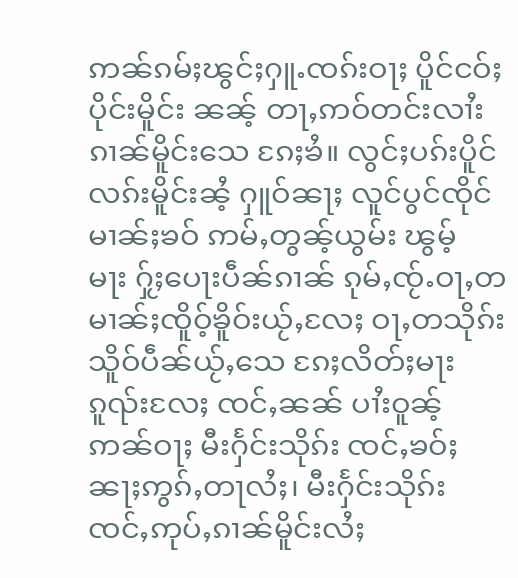ဢၼ်ၵမ်ႈၽွင်ႈႁူႉၸၵ်းဝႃႈ ပိူင်ငဝ်ႈပိုင်းမိူင်း ၼၼ့် တႃႇဢဝ်တင်းလၢႆးၵၢၼ်မိူင်းသေ ၵႄႈၶႆ။ လွင်ႈပၵ်းပိူင်လၵ်းမိူင်းၼႆ့ ႁူဝ်ၼႃႈ လူင်ပွင်ၸိုင်မၢၼ်ႈၶဝ် ဢမ်ႇတွၼ့်ယွမ်း ၽွမ့်မႃး ႁႂ်ႈပေႃးပဵၼ်ၵၢၼ် ၵုမ်ႇၸႂ်ႉဝႃႇတမၢၼ်ႈၸိူဝ့်ၶိူဝ်းယႂ်ႇလႄႈ ဝႃႇတသိုၵ်းသိူဝ်ပဵၼ်ယႂ်ႇသေ ၵႄႈလိတ်ႈမႃးၵူၺ်းလႄႈ ၸင်ႇၼၼ် ပၢႆးဝူၼ့်ဢၼ်ဝႃႈ မီးႁႅင်းသိုၵ်း ၸင်ႇၶဝ်ႈၼႃႈဢွၵ်ႇတႃလႆႈ၊ မီးႁႅင်းသိုၵ်း ၸင်ႇဢုပ်ႇၵၢၼ်မိူင်းလႆႈ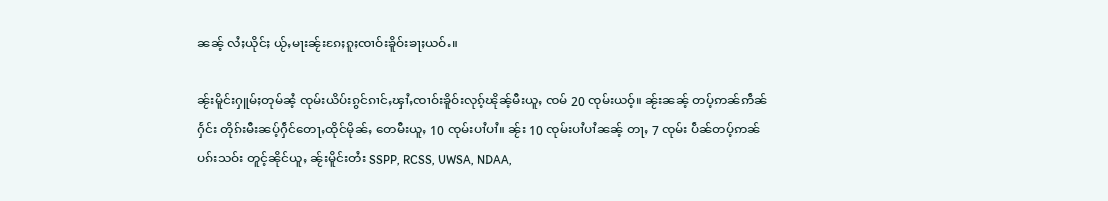ၼၼ့် လႆႈယိုင်ႈ ယႂ်ႇမႃးၼႂ်းၵႄႈၵူႈၸၢဝ်းၶိူဝ်းၶႃႈယဝ်ႉ။

ၼႂ်းမိူင်းႁူမ်ႈတုမ်ၼႆ့ ၸုမ်းယိပ်းၵွင်ၵၢင်ႇၾၢႆႇၸၢဝ်းၶိူဝ်းလုၵ့်ၽိုၼ့်မီးယူႇ ၸမ် 20 ၸုမ်းယဝ့်။ ၼႂ်းၼၼ့် တပ့်ဢၼ်ဢဵၼ်ႁႅင်း တိုၵ်းမီးၼပ့်ႁဵင်တေႃႇထိုင်မိုၼ်ႇ တေမီးယူႇ 10 ၸုမ်းပၢႆပၢႆ။ ၼႂ်း 10 ၸုမ်းပၢႆပၢႆၼၼ့် တႃႇ 7 ၸုမ်း ပဵၼ်တပ့်ဢၼ်ပၵ်းသဝ်း တူင့်ၼိုင်ယူႇ ၼႂ်းမိူင်းတႆး SSPP, RCSS, UWSA, NDAA,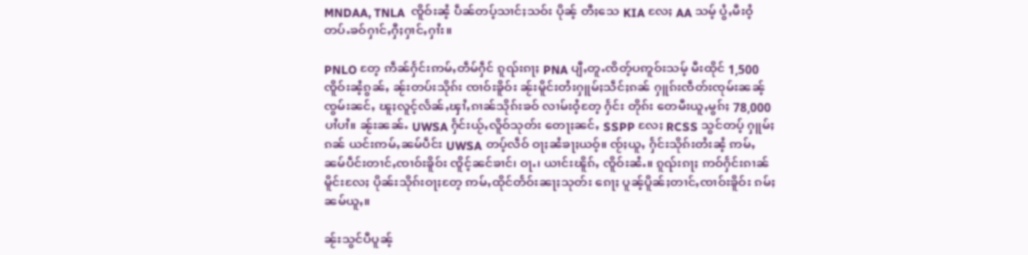MNDAA, TNLA  ၸိူဝ်းၼႆ့ ပဵၼ်တပ့်သၢင်ႈသဝ်း ပိုၼ့် တီႈသေ KIA လႄႈ AA သမ့် ပွႆႇမီးဝႆ့ တပ်ႉၶဝ်ႁၢင်ႇႁီႈႁၢင်ႇႁၢႆး။

PNLO တႄ့ ဢဵၼ်ႁႅင်းဢမ်ႇတဵမ်ႁဵင် ၵူၺ်းၵႃႈ PNA ပျီႇတူႉၸိတ့်ပဢူဝ်းသမ့် မီးထိုင် 1,500 ၸိူဝ်းၼႆ့ၵွၼ်ႇ ၼႂ်းတပ်းသိုၵ်း ၸၢဝ်းၶိူဝ်း ၼႂ်းမိူင်းတႆးႁူမ်ႈသဵင်ႈၵၼ် ႁူၵ်းၸဵတ်းၸုမ်းၼၼ့် ၸွမ်းၼင်ႇ ၽူႈလူင့်လႅၼ်ႇၾၢႆႇၵၢၼ်သိုၵ်းၶဝ် လၢမ်းဝႆ့တႄ့ ႁႅင်း တိုၵ်း တေမီးယူႇမွၵ်ႈ 78,000 ပၢႆပၢႆ။ ၼႂ်းၼၼ်ႉ UWSA ႁႅင်းယႂ်ႇလိူဝ်သုတ်း တေႃႈၼင်ႇ SSPP လႄႈ RCSS သွင်တပ့် ႁူမ်ႈၵၼ် ယင်းဢမ်ႇၼမ်ပဵင်း UWSA တပ့်လဵဝ် ဝႃႈၼႆၶႃႈယဝ့်။ ၸႂ်ႈယူႇ ႁႅင်းသိုၵ်းတႆးၼႆ့ ဢမ်ႇၼမ်ပဵင်းတၢင်ႇၸၢဝ်းၶိူဝ်း ၸိူင့်ၼင်ၶၢင်၊ ဝႃႉ၊ ယၢင်းၽိူၵ်ႇ ၸိူဝ်းၼႆႉ။ ၵူၺ်းၵႃႈ ဢဝ်ႁႅင်းၵၢၼ်မိူင်းလႄႈ ပိုၼ်းသိုၵ်းဝႃႈတႄ့ ဢမ်ႇထိုင်တႅဝ်းၼႃႈသုတ်း ၵေႃႈ ပူၼ့်ပိူၼ်ႈတၢင်ႇၸၢဝ်းၶိူဝ်း ၵမ်ႈၼမ်ယူႇ။

ၼႂ်းသွင်ပီပူၼ့်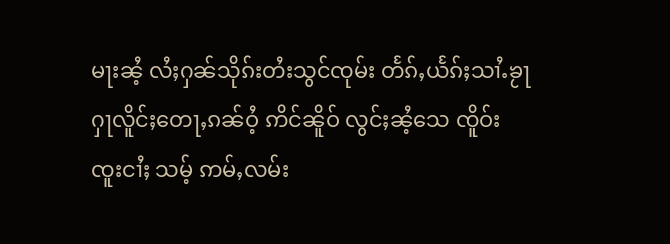မႃးၼႆ့ လႆႈႁၼ်သိုၵ်းတႆးသွင်ၸုမ်း တႅၵ်ႇယႅၵ်ႈသၢႆႉၶႂႃ ႁႃလိူင်ႈတေႃႇၵၼ်ဝႆ့ ဢိင်ၼိူဝ် လွင်ႈၼႆ့သေ ၸိူဝ်းၸူးငၢႆႈ သမ့် ဢမ်ႇလမ်း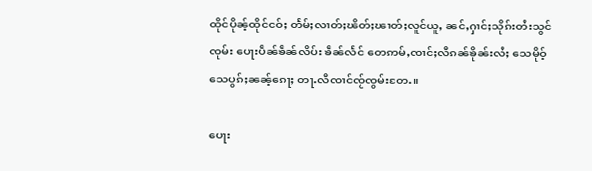ထိုင်ပိုၼ့်ထိုင်ငဝ်ႈ တႅမ်ႈလၢတ်ႈၽိတ်ႈၽၢတ်ႈလူင်ယူႇ ၼင်ႇႁၢင်ႈသိုၵ်းတႆးသွင်ၸုမ်း ပေႃးပဵၼ်ၶဵၼ်လိပ်း ၶဵၼ်လႅင် တေဢမ်ႇၸၢင်ႈလီၵၼ်ၶိုၼ်းလႆႈ သေမိုဝ့်သေပွၵ်ႈၼၼ့်ၵေႃႈ တႃႉလီၸၢင်ၸႂ်ၸွမ်းတႄႉ။

ပေႃး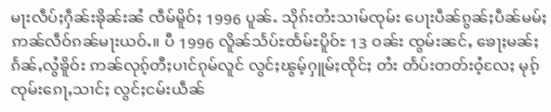မႃးလဵပ်ႈႁဵၼ်းၶိုၼ်းၼႆ ၸဵမ်မိူဝ်ႈ 1996 ပူၼ်ႉ သိုၵ်းတႆးသၢမ်ၸုမ်း ပေႃးပဵၼ်ၵွၼ်ႈပဵၼ်မမ်ႈ ဢၼ်လဵဝ်ၵၼ်မႃးယဝ်ႉ။ ပီ 1996 လိူၼ်သႅပ်ႊထႅမ်ႊပိူဝ်ႊ 13 ဝၼ်း ၸွမ်းၼင်ႇ ၶေႃႈမၼ်ႈၵႅၼ်ႇလွႆၶိူဝ်း ဢၼ်လုၵ့်တီႈပၢင်ၵုမ်လူင် လွင်ႈၽွမ့်ႁူမ်ႈၸိုင်ႈ တႆး တႅပ်းတတ်းဝႆ့လႄႈ မုၵ့်ၸုမ်းၵေႃႇသၢင်ႈ လွင်ႈငမ်းယဵၼ်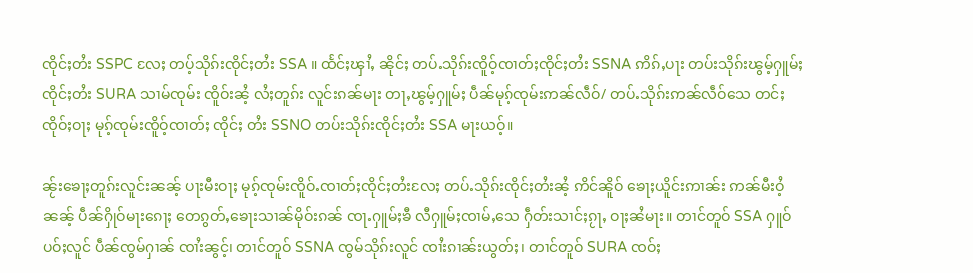ၸိုင်ႈတႆး SSPC လႄႈ တပ့်သိုၵ်းၸိုင်ႈတႆး SSA ။ ထႅင်ႈၾၢႆႇ ၼိုင်ႈ တပ်ႉသိုၵ်းၸိူဝ့်ၸၢတ်ႈၸိုင်ႈတႆး SSNA ဢိၵ်ႇပႃး တပ်းသိုၵ်းၽွမ့်ႁူမ်ႈၸိုင်ႈတႆး SURA သၢမ်ၸုမ်း ၸိူဝ်းၼႆ့ လႆႈတူၵ်း လူင်းၵၼ်မႃး တႃႇၽွမ့်ႁူမ်ႈ ပဵၼ်မုၵ့်ၸုမ်းဢၼ်လဵဝ်/ တပ်ႉသိုၵ်းဢၼ်လဵဝ်သေ တင်ႈၸိုဝ်ႈဝႃႈ မုၵ့်ၸုမ်းၸိူဝ့်ၸၢတ်ႈ ၸိုင်ႈ တႆး SSNO တပ်းသိုၵ်းၸိုင်ႈတႆး SSA မႃးယဝ့်။

ၼႂ်းၶေႃႈတူၵ်းလူင်းၼၼ့် ပႃးမီးဝႃႈ မုၵ့်ၸုမ်းၸိူဝ်ႉၸၢတ်ႈၸိုင်ႈတႆးလႄႈ တပ်ႉသိုၵ်းၸိုင်ႈတႆးၼႆ့ ဢိင်ၼိူဝ် ၶေႃႈယိူင်းဢၢၼ်း ဢၼ်မီးဝႆ့ၼၼ့် ပဵၼ်ႁိုဝ်မႃးၵေႃႈ တေၵွတ်ႇၶေႃးသၢၼ်မိုဝ်းၵၼ် ၸႃႉႁူမ်ႈၶီ လီႁူမ်ႈၸၢမ်ႇသေ ႁဵတ်းသၢင်ႈၵႂႃႇ ဝႃႈၼႆမႃး။ တၢင်တူဝ် SSA ႁူဝ်ပဝ်ႈလူင် ပဵၼ်ၸွမ်ႁၢၼ် ၸၢႆးၼွင့်၊ တၢင်တူဝ် SSNA ၸွမ်သိုၵ်းလူင် ၸၢႆးၵၢၼ်းယွတ်ႈ၊ တၢင်တူဝ် SURA ၸဝ်ႈ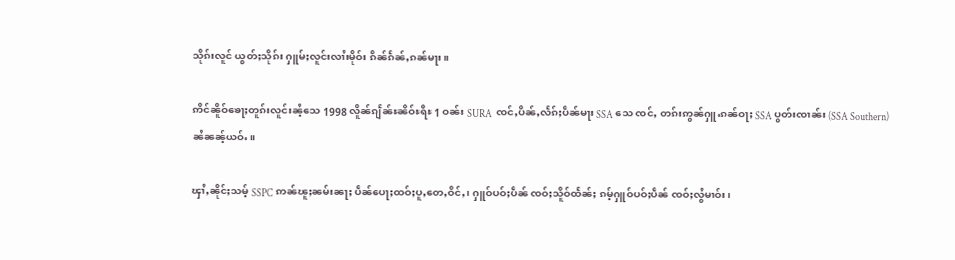သိုၵ်းလူင် ယွတ်ႈသိုၵ်း ႁူမ်ႈလူင်းလၢႆးမိုဝ်း ၵိၼ်ၵႅၼ်ႇၵၼ်မႃး။

ဢိင်ၼိူဝ်ၶေႃႈတူၵ်းလူင်းၼႆ့သေ 1998 လိူၼ်ၵျႅၼ်ႊၼိဝ်ႊရီႊ 1 ဝၼ်း SURA  ၸင်ႇပိၼ်ႇလႅၵ်ႈပဵၼ်မႃး SSA သေ ၸင်ႇ တၵ်းဢွၼ်ႁူႉၵၼ်ဝႃႈ SSA ပွတ်းၸၢၼ်း (SSA Southern) ၼႆၼၼ့်ယဝ်ႉ။

ၾၢႆႇၼိုင်ႈသမ့် SSPC ဢၼ်ၽူႈၼမ်းၼႃႈ ပဵၼ်ပေႃႈထဝ်ႈပူႇတေႇဝိင်ႇ၊ ႁူဝ်ပဝ်ႈပဵၼ် ၸဝ်ႈသိူဝ်ထႅၼ်ႈ ၵမ့်ႁူဝ်ပဝ်ႈပဵၼ် ၸဝ်ႈလွႆမၢဝ်း၊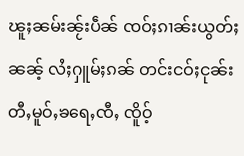ၽူႈၼမ်းၼႂ်းပဵၼ် ၸဝ်ႈၵၢၼ်းယွတ်ႈၼၼ့် လႆႈႁူမ်ႈၵၼ် တင်းငဝ်ႈငုၼ်းတီႇမူဝ်ႇၶရေႇၸီႇ ၸိူဝ့်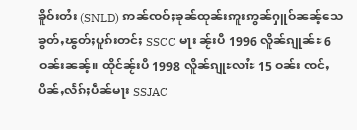ၶိူဝ်းတႆး (SNLD) ဢၼ်ၸဝ်ႈၶုၼ်ထုၼ်းဢူးဢွၼ်ႁူဝ်ၼၼ့်သေ ၶွတ်ႇၽွတ်ႈပူၵ်းတင်ႈ SSCC မႃး ၼႂ်းပီ 1996 လိူၼ်ၵျုၼ်ႊ 6 ဝၼ်းၼၼ့်။ ထိုင်ၼႂ်းပီ 1998 လိူၼ်ၵျုႊလၢႆႊ 15 ဝၼ်း ၸင်ႇပိၼ်ႇလႅၵ်ႈပဵၼ်မႃး SSJAC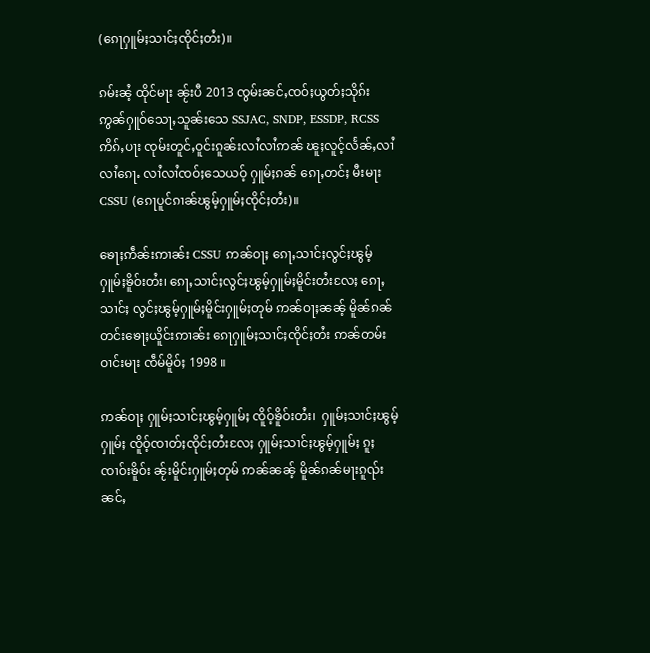(ၵေႃႁူမ်ႈသၢင်ႈၸိုင်ႈတႆး)။

ၵမ်းၼႆ့ ထိုင်မႃး ၼႂ်းပီ 2013 ၸွမ်းၼင်ႇၸဝ်ႈယွတ်ႈသိုၵ်း ဢွၼ်ႁူဝ်သေႃႇသူၼ်းသေ SSJAC, SNDP, ESSDP, RCSS ဢိၵ်ႇပႃး ၸုမ်းတူင်ႇဝူင်းၵူၼ်းလၢႆလၢႆဢၼ် ၽူႈလူင့်လႅၼ်ႇလၢႆလၢႆၵေႃႉ လၢႆလၢႆၸဝ်ႈသေယဝ့် ႁူမ်ႈၵၼ် ၵေႃႇတင်ႈ မီးမႃး CSSU (ၵေႃပူင်ၵၢၼ်ၽွမ့်ႁူမ်ႈၸိုင်ႈတႆး)။

ၶေႃႈဢဵၼ်းဢၢၼ်း CSSU ဢၼ်ဝႃႈ ၵေႃႇသၢင်ႈလွင်ႈၽွမ့်ႁူမ်ႈၶိူဝ်းတႆး၊ ၵေႃႇသၢင်ႈလွင်ႈၽွမ့်ႁူမ်ႈမိူင်းတႆးလႄႈ ၵေႃႇသၢင်ႈ လွင်ႈၽွမ့်ႁူမ်ႈမိူင်းႁူမ်ႈတုမ် ဢၼ်ဝႃႈၼၼ့် မိူၼ်ၵၼ် တင်းၶေႃႈယိူင်းဢၢၼ်း ၵေႃႁူမ်ႈသၢင်ႈၸိုင်ႈတႆး ဢၼ်တမ်းဝၢင်းမႃး ၸဵမ်မိူဝ်ႈ 1998 ။

ဢၼ်ဝႃႈ ႁူမ်ႈသၢင်ႈၽွမ့်ႁူမ်ႈ ၸိူဝ့်ၶိူဝ်းတႆး၊  ႁူမ်ႈသၢင်ႈၽွမ့်ႁူမ်ႈ ၸိူဝ့်ၸၢတ်ႈၸိုင်ႈတႆးလႄႈ ႁူမ်ႈသၢင်ႈၽွမ့်ႁူမ်ႈ ၵူႈၸၢဝ်းၶိူဝ်း ၼႂ်းမိူင်းႁူမ်ႈတုမ် ဢၼ်ၼၼ့် မိူၼ်ၵၼ်မႃးၵူၺ်းၼင်ႇ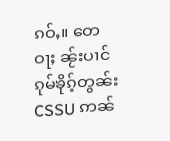ၵဝ်ႇ။ တေဝႃႈ ၼႂ်းပၢင်ၵုမ်ၶိုၵ့်တွၼ်း CSSU ဢၼ်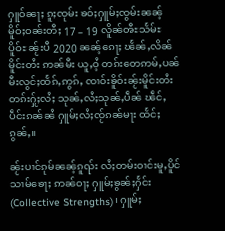ႁူဝ်ၼႃႈ ၵူႈၸုမ်း ၶဝ်ႈႁူမ်ႈၸွမ်းၼၼ့် မိူဝ်ႈဝၼ်းတီႈ 17 – 19 လိူၼ်ၻီႊသႅမ်ႊပိူဝ်ႊ ၼႂ်းပီ 2020 ၼၼ့်ၵေႃႈ ၽႅၼ်ႇလိၼ်မိူင်းတႆး ဢၼ်မီး ယူႇဝႆ့ တၵ်းတေဢမ်ႇပၼ်မီးလွင်ႈထႅၵ်ႇဢွၵ်ႇ ၸၢဝ်းၶိူဝ်းၼႂ်းမိူင်းတႆး တၵ်းႁႂ်ႈလႆႈ သုၼ်ႇလႆႈသုၼ်ႇပဵၼ် ၽဵင်ႇပဵင်းၵၼ်ၼႆ ႁူမ်ႈလႆႈၸႂ်ၵၼ်မႃး ထႅင်ႈၵွၼ်ႇ။

ၼႂ်းပၢင်ၵုမ်ၼၼ့်ၵူၺ်း လႆႈတမ်းဝၢင်းမူႇပိူင်သၢမ်ၶေႃႈ ဢၼ်ဝႃႈ ႁူမ်ႈၶွၼ်ႈႁႅင်း (Collective Strengths)၊ ႁူမ်ႈ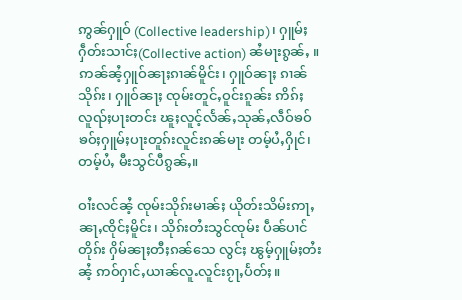ဢွၼ်ႁူဝ် (Collective leadership)၊ ႁူမ်ႈႁဵတ်းသၢင်ႈ(Collective action) ၼႆမႃးၵွၼ်ႇ ။ ဢၼ်ၼႆ့ႁူဝ်ၼႃႈၵၢၼ်မိူင်း၊ ႁူဝ်ၼႃႈ ၵၢၼ်သိုၵ်း၊ ႁူဝ်ၼႃႈ ၸုမ်းတူင်ႇဝူင်းၵူၼ်း ဢိၵ်ႈလူၺ်ႈပႃးတင်း ၽူႈလူင့်လႅၼ်ႇသုၼ်ႇလဵဝ်ၶဝ် ၶဝ်ႈႁူမ်ႈပႃးတူၵ်းလူင်းၵၼ်မႃး တမ့်ပႆႇႁိုင်၊ တမ့်ပႆႇ မီးသွင်ပီၵွၼ်ႇ။

ဝၢႆးလင်ၼႆ့ ၸုမ်းသိုၵ်းမၢၼ်ႈ ယိုတ်းသိမ်းဢႃႇၼႃႇၸိုင်ႈမိူင်း၊ သိုၵ်းတႆးသွင်ၸုမ်း ပဵၼ်ပၢင်တိုၵ်း ႁိမ်ၼႃႈတီႈၵၼ်သေ လွင်ႈ ၽွမ့်ႁူမ်ႈတႆးၼႆ့ ဢဝ်ႁၢင်ႇယၢၼ်လူႉလူင်းၵႂႃႇပႅတ်ႈ။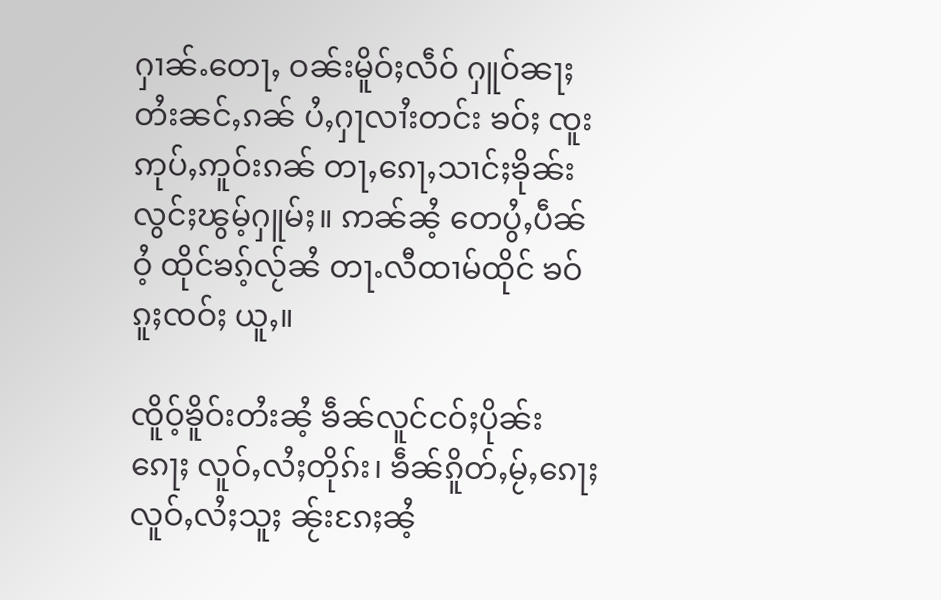ႁၢၼ်ႉတေႃႇ ဝၼ်းမိူဝ်ႈလဵဝ် ႁူဝ်ၼႃႈ တႆးၼင်ႇၵၼ် ပႆႇႁႃလၢႆးတင်း ၶဝ်ႈ ၸူးဢုပ်ႇဢူဝ်းၵၼ် တႃႇၵေႃႇသၢင်ႈၶိုၼ်းလွင်ႈၽွမ့်ႁူမ်ႈ။ ဢၼ်ၼႆ့ တေပွႆႇပဵၼ်ဝႆ့ ထိုင်ၶၵ့်လႂ်ၼႆ တႃႉလီထၢမ်ထိုင် ၶဝ်ၵူႈၸဝ်ႈ ယူႇ။

ၸိူဝ့်ၶိူဝ်းတႆးၼႆ့ ၶဵၼ်လူင်ငဝ်ႈပိုၼ်းၵေႃႈ လူဝ်ႇလႆႈတိုၵ်း၊ ၶဵၼ်ၵိူတ်ႇမႂ်ႇၵေႃႈ လူဝ်ႇလႆႈသူႈ ၼႂ်းၵႄႈၼႆ့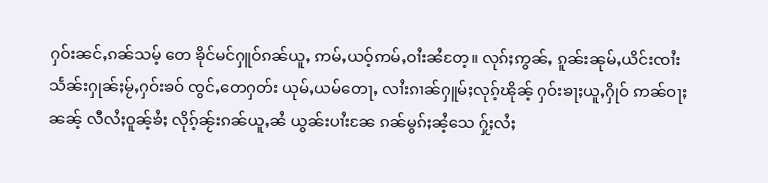ႁဝ်းၼင်ႇၵၼ်သမ့် တေ ၶိုင်မင်ႁူဝ်ၵၼ်ယူႇ ဢမ်ႇယဝ့်ဢမ်ႇဝၢႆးၼႆတႄ့။ လုၵ်ႈဢွၼ်ႇ ၵူၼ်းၼုမ်ႇယိင်းၸၢႆး သႅၼ်းႁုၼ်ႈမႂ်ႇႁဝ်းၶဝ် ၸွင်ႇတေႁတ်း ယုမ်ႇယမ်တေႃႇ လၢႆးၵၢၼ်ႁူမ်ႈလုၵ့်ၽိုၼ့် ႁဝ်းၶႃႈယူႇႁိုဝ် ဢၼ်ဝႃႈၼၼ့် လီလႆႈဝူၼ့်ၶႆႈ လိုၵ့်ၼႂ်းၵၼ်ယူႇၼႆ ယွၼ်းပၢႆးၼႄ ၵၼ်မွၵ်ႈၼႆ့သေ ႁႂ်ႈလႆႈ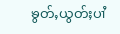ၶွတ်ႇယွတ်ႈပၢႆ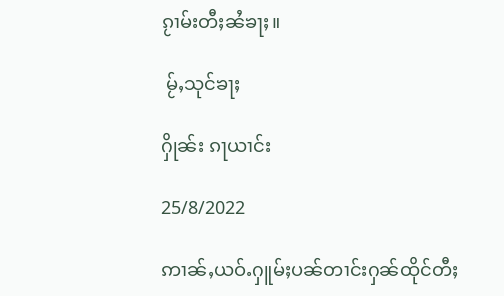ၵႂၢမ်းတီႈၼႆၶႃႈ။

 မႂ်ႇသုင်ၶႃႈ

ႁိုၼ်း ၵႃယၢင်း

25/8/2022

ဢၢၼ်ႇယဝ်ႉႁူမ်ႈပၼ်တၢင်းႁၼ်ထိုင်တီႈ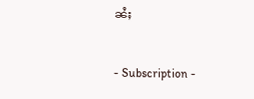ၼႆႈ

- Subscription -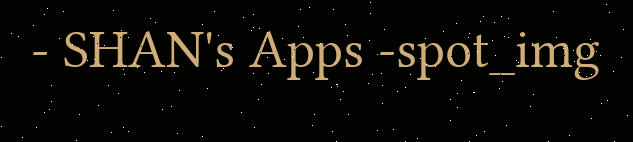- SHAN's Apps -spot_img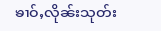ၶၢဝ်ႇလိုၼ်းသုတ်း